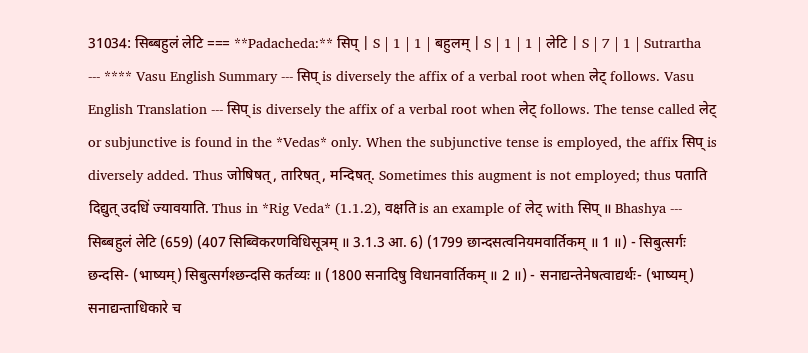31034: सिब्बहुलं लेटि === **Padacheda:** सिप् | S | 1 | 1 | बहुलम् | S | 1 | 1 | लेटि | S | 7 | 1 | Sutrartha --- **** Vasu English Summary --- सिप् is diversely the affix of a verbal root when लेट् follows. Vasu English Translation --- सिप् is diversely the affix of a verbal root when लेट् follows. The tense called लेट् or subjunctive is found in the *Vedas* only. When the subjunctive tense is employed, the affix सिप् is diversely added. Thus जोषिषत्, तारिषत्, मन्दिषत्. Sometimes this augment is not employed; thus पताति दिद्युत् उदधिं ज्यावयाति. Thus in *Rig Veda* (1.1.2), वक्षति is an example of लेट् with सिप् ॥ Bhashya --- सिब्बहुलं लेटि (659) (407 सिब्विकरणविधिसूत्रम् ॥ 3.1.3 आ. 6) (1799 छान्दसत्वनियमवार्तिकम् ॥ 1 ॥) - सिबुत्सर्गः छन्दसि- (भाष्यम्) सिबुत्सर्गश्छन्दसि कर्तव्यः ॥ (1800 सनादिषु विधानवार्तिकम् ॥ 2 ॥) - सनाद्यन्तेनेषत्वाद्यर्थः- (भाष्यम्) सनाद्यन्ताधिकारे च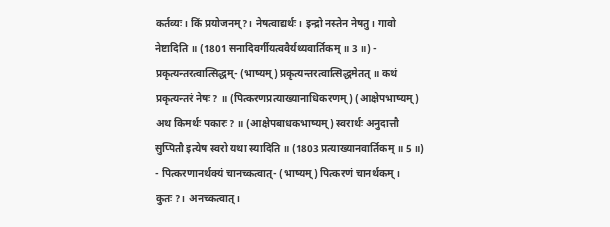कर्तव्यः। किं प्रयोजनम्?। नेषत्वाद्यर्थः। इन्द्रो नस्तेन नेषतु। गावो नेष्टादिति ॥ (1801 सनादिवर्गीयत्ववैर्यथ्यवार्तिकम् ॥ 3 ॥) - प्रकृत्यन्तरत्वात्सिद्धम्- (भाष्यम्) प्रकृत्यन्तरत्वात्सिद्धमेतत् ॥ कथं प्रकृत्यन्तरं नेषः? ॥ (पित्करणप्रत्याख्यानाधिकरणम्) (आक्षेपभाष्यम्) अथ किमर्थः पकारः? ॥ (आक्षेपबाधकभाष्यम्) स्वरार्थः अनुदात्तौ सुप्पितौ इत्येष स्वरो यथा स्यादिति ॥ (1803 प्रत्याख्यानवार्तिकम् ॥ 5 ॥) - पित्करणानर्थक्यं चानच्कत्वात्- (भाष्यम्) पित्करणं चानर्थकम्। कुतः?। अनच्कत्वात्।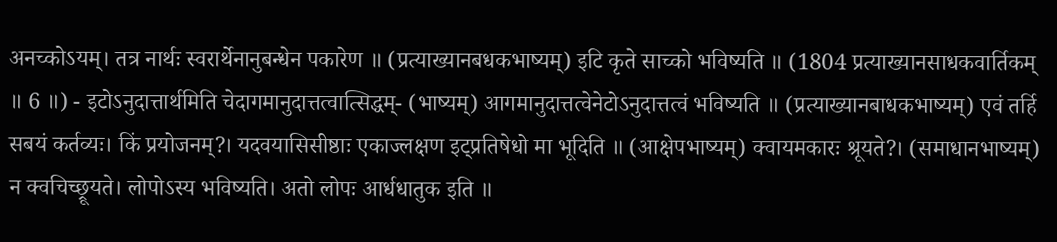अनच्कोऽयम्। तत्र नार्थः स्वरार्थेनानुबन्धेन पकारेण ॥ (प्रत्याख्यानबधकभाष्यम्) इटि कृते साच्को भविष्यति ॥ (1804 प्रत्याख्यानसाधकवार्तिकम् ॥ 6 ॥) - इटोऽनुदात्तार्थमिति चेदागमानुदात्तत्वात्सिद्धम्- (भाष्यम्) आगमानुदात्तत्वेनेटोऽनुदात्तत्वं भविष्यति ॥ (प्रत्याख्यानबाधकभाष्यम्) एवं तर्हि सबयं कर्तव्यः। किं प्रयोजनम्?। यदवयासिसीष्ठाः एकाज्लक्षण इट्प्रतिषेधो मा भूदिति ॥ (आक्षेपभाष्यम्) क्वायमकारः श्रूयते?। (समाधानभाष्यम्) न क्वचिच्छ्रूयते। लोपोऽस्य भविष्यति। अतो लोपः आर्धधातुक इति ॥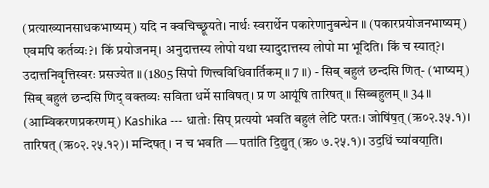(प्रत्याख्यानसाधकभाष्यम्) यदि न क्वचिच्छ्रूयते। नार्थः स्वरार्थेन पकारेणानुबन्धेन ॥ (पकारप्रयोजनभाष्यम्) एवमपि कर्तव्यः?। किं प्रयोजनम्। अनुदात्तस्य लोपो यथा स्यादुदात्तस्य लोपो मा भूदिति। किं च स्यात्?। उदात्तनिवृत्तिस्वरः प्रसज्येत ॥ (1805 सिपो णित्त्वविधिवार्तिकम् ॥ 7 ॥) - सिब् बहुलं छन्दसि णित्- (भाष्यम्) सिब् बहुलं छन्दसि णिद् वक्तव्यः सविता धर्मे साविषत्। प्र ण आयूंषि तारिषत् ॥ सिब्बहुलम् ॥ 34 ॥ (आम्विकरणप्रकरणम्) Kashika --- धातोः सिप् प्रत्ययो भवति बहुलं लेटि परतः। जोषि॑ष॒त् (ऋ०२.३५.१)। तारिषत् (ऋ०२.२५.१२)। मन्दिषत् । न च भवति — पता॑ति दि॒द्युत् (ऋ० ७.२५.१)। उद॒धिं च्या॑वया॒ति।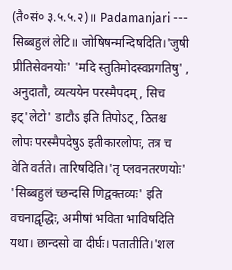(तै०सं० ३.५.५.२)॥ Padamanjari --- सिब्बहुलं लेटि॥ जोषिषन्मन्दिषदिति।'जुषी प्रीतिसेवनयोः' 'मदि स्तुतिमोदस्वप्नगतिषु' , अनुदातौ, व्यत्ययेन परस्मैपदम्, सिच इट्'लेटो' डाटौऽ इति तिपोऽट्, ठितश्च लोपः परस्मैपदेषुऽ इतीकारलोपः, तत्र च वेति वर्तते। तारिषदिति।'तृ प्लवनतरणयोः' 'सिब्बहुलं च्छन्दसि णिद्वक्तव्यः' इति वचनाद्वृद्धिः, अमीषां भविता भाविषदिति यथा। छान्दसो वा दीर्घः। पतातीति।'शल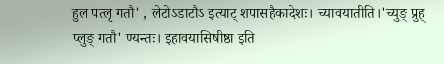हुल पत्लृ गतौ' , लेटोऽडाटौऽ इत्याट् शपासहैकादेशः। च्यावयातीति।'च्युङ् प्रुह् प्लुङ् गतौ' ण्यन्तः। इहावयासिषीष्ठा इति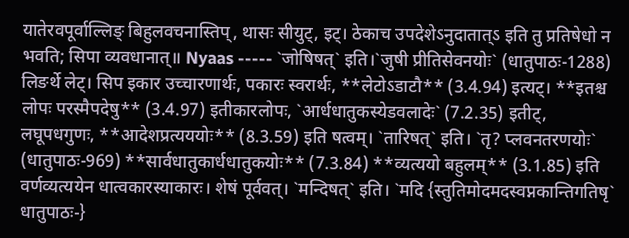यातेरवपूर्वाल्लिङ् बिहुलवचनास्तिप्, थासः सीयुट्, इट्। ठेकाच उपदेशेऽनुदातात्ऽ इति तु प्रतिषेधो न भवति; सिपा व्यवधानात्॥ Nyaas ----- `जोषिषत्` इति।`जुषी प्रीतिसेवनयोः` (धातुपाठः-1288) लिङर्थे लेट्। सिप इकार उच्चारणार्थः, पकारः स्वरार्थः, **लेटोऽडाटौ** (3.4.94) इत्यट्। **इतश्च लोपः परस्मैपदेषु** (3.4.97) इतीकारलोपः, `आर्धधातुकस्येडवलादेः` (7.2.35) इतीट्, लघूपधगुणः, **आदेशप्रत्यययोः** (8.3.59) इति षत्वम्। `तारिषत्` इति। `तृ? प्लवनतरणयोः` (धातुपाठः-969) **सार्वधातुकार्धधातुकयोः** (7.3.84) **व्यत्ययो बहुलम्** (3.1.85) इति वर्णव्यत्ययेन धात्वकारस्याकारः। शेषं पूर्ववत्। `मन्दिषत्` इति। `मदि {स्तुतिमोदमदस्वप्नकान्तिगतिषृ` धातुपाठः-}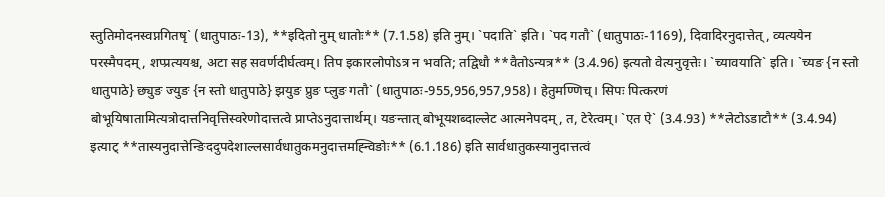स्तुतिमोदनस्वप्नगितषृ` (धातुपाठः-13), **इदितो नुम् धातोः** (7.1.58) इति नुम्। `पदाति` इति। `पद गतौ` (धातुपाठः-1169), दिवादिरनुदात्तेत्, व्यत्ययेन परस्मैपदम्, शप्प्रत्ययश्च, अटा सह सवर्णदीर्घत्वम्। तिप इकारलोपोऽत्र न भवति; तद्विधौ **वैतोऽन्यत्र** (3.4.96) इत्यतो वेत्यनुवृत्तेः। `च्यावयाति` इति। `च्यङ {न स्तो धातुपाठे} छ्युङ ज्युङ {न स्तो धातुपाठे} झयुङ प्रुङ प्लुङ गतौ` (धातुपाठः-955,956,957,958)। हेतुमण्णिच्। सिपः पित्करणं बोभूयिषातामित्यत्रोदात्तनिवृत्तिस्वरेणोदात्तत्वे प्राप्तेऽनुदात्तार्थम्। यङन्तात् बोभूयशब्दाल्लेट आत्मनेपदम्, त, टेरेत्वम्। `एत ऐ` (3.4.93) **लेटोऽडाटौ** (3.4.94) इत्याट् **तास्यनुदात्तेन्ङिददुपदेशाल्लसार्वधातुकमनुदात्तमह्न्विङोः** (6.1.186) इति सार्वधातुकस्यानुदात्तत्वं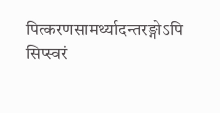पित्करणसामर्थ्यादन्तरङ्गोऽपि सिप्स्वरं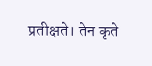प्रतीक्षते। तेन कृते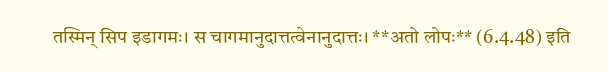तस्मिन् सिप इडागमः। स चागमानुदात्तत्वेनानुदात्तः। **अतो लोपः** (6.4.48) इति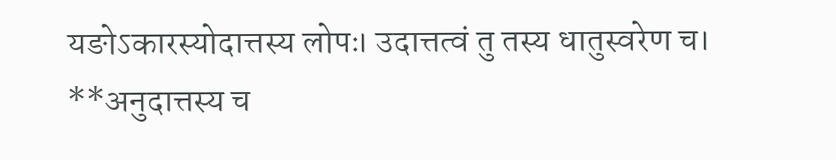यङोऽकारस्योदात्तस्य लोपः। उदात्तत्वं तु तस्य धातुस्वरेण च। **अनुदात्तस्य च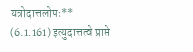यत्रोदात्तलोपः** (6.1.161) इत्युदात्तत्वे प्राप्ते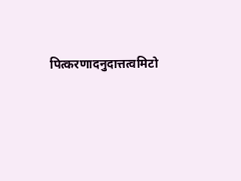पित्करणादनुदात्तत्वमिटो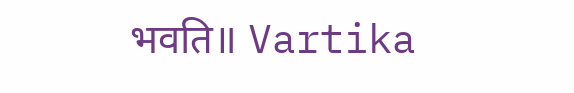भवति॥ Vartika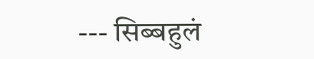--- सिब्बहुलं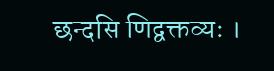छन्दसि णिद्वक्तव्यः ।